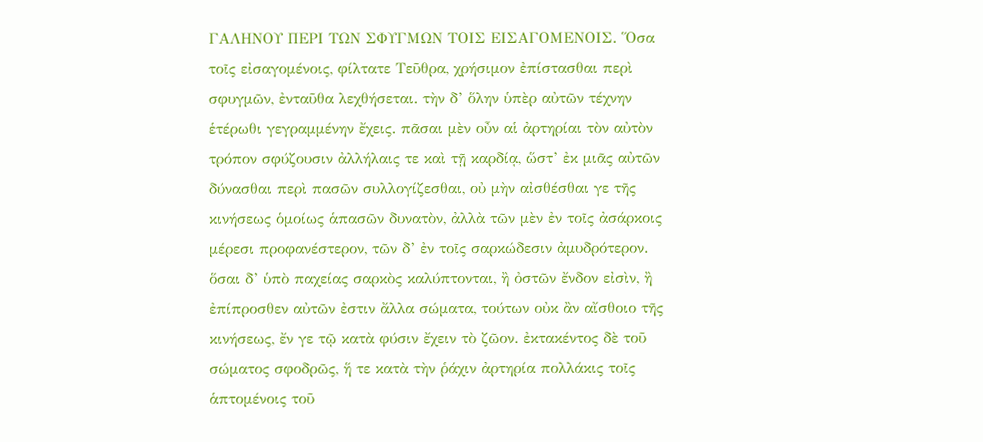ΓΑΛΗΝΟΥ ΠΕΡΙ ΤΩΝ ΣΦΥΓΜΩΝ ΤΟΙΣ ΕΙΣΑΓΟΜΕΝΟΙΣ. Ὅσα τοῖς εἰσαγομένοις, φίλτατε Τεῦθρα, χρήσιμον ἐπίστασθαι περὶ σφυγμῶν, ἐνταῦθα λεχθήσεται. τὴν δ’ ὅλην ὑπὲρ αὐτῶν τέχνην ἑτέρωθι γεγραμμένην ἔχεις. πᾶσαι μὲν οὖν αἱ ἀρτηρίαι τὸν αὐτὸν τρόπον σφύζουσιν ἀλλήλαις τε καὶ τῇ καρδίᾳ, ὥστ’ ἐκ μιᾶς αὐτῶν δύνασθαι περὶ πασῶν συλλογίζεσθαι, οὐ μὴν αἰσθέσθαι γε τῆς κινήσεως ὁμοίως ἁπασῶν δυνατὸν, ἀλλὰ τῶν μὲν ἐν τοῖς ἀσάρκοις μέρεσι προφανέστερον, τῶν δ’ ἐν τοῖς σαρκώδεσιν ἀμυδρότερον. ὅσαι δ’ ὑπὸ παχείας σαρκὸς καλύπτονται, ἢ ὀστῶν ἔνδον εἰσὶν, ἢ ἐπίπροσθεν αὐτῶν ἐστιν ἄλλα σώματα, τούτων οὐκ ἂν αἴσθοιο τῆς κινήσεως, ἔν γε τῷ κατὰ φύσιν ἔχειν τὸ ζῶον. ἐκτακέντος δὲ τοῦ σώματος σφοδρῶς, ἥ τε κατὰ τὴν ῥάχιν ἀρτηρία πολλάκις τοῖς ἁπτομένοις τοῦ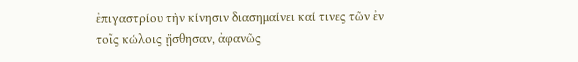ἐπιγαστρίου τὴν κίνησιν διασημαίνει καί τινες τῶν ἐν τοῖς κώλοις ᾔσθησαν, ἀφανῶς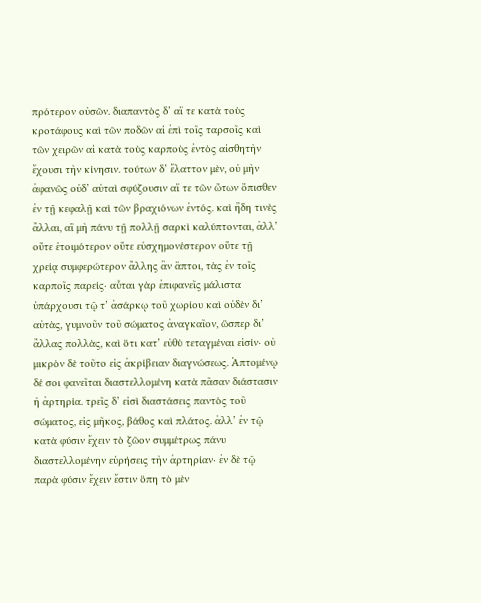πρότερον οὐσῶν. διαπαντὸς δ’ αἵ τε κατὰ τοὺς κροτάφους καὶ τῶν ποδῶν αἱ ἐπὶ τοῖς ταρσοῖς καὶ τῶν χειρῶν αἱ κατὰ τοὺς καρποὺς ἐντὸς αἰσθητὴν ἔχουσι τὴν κίνησιν. τούτων δ’ ἔλαττον μὲν, οὐ μὴν ἀφανῶς οὐδ’ αὐταὶ σφύζουσιν αἵ τε τῶν ὤτων ὄπισθεν ἐν τῇ κεφαλῇ καὶ τῶν βραχιόνων ἐντός. καὶ ἤδη τινὲς ἄλλαι, αἳ μὴ πάνυ τῇ πολλῇ σαρκὶ καλύπτονται, ἀλλ’ οὔτε ἑτοιμότερον οὔτε εὐσχημονέστερον οὔτε τῇ χρείᾳ συμφερώτερον ἄλλης ἂν ἅπτοι, τὰς ἐν τοῖς καρποῖς παρείς· αὗται γὰρ ἐπιφανεῖς μάλιστα ὑπάρχουσι τῷ τ’ ἀσάρκῳ τοῦ χωρίου καὶ οὐδὲν δι’ αὐτὰς, γυμνοῦν τοῦ σώματος ἀναγκαῖον, ὥσπερ δι’ ἄλλας πολλὰς, καὶ ὅτι κατ’ εὐθὺ τεταγμέναι εἰσίν· οὐ μικρὸν δὲ τοῦτο εἰς ἀκρίβειαν διαγνώσεως. Ἁπτομένῳ δέ σοι φανεῖται διαστελλομένη κατὰ πᾶσαν διάστασιν ἡ ἀρτηρία. τρεῖς δ’ εἰσὶ διαστάσεις παντὸς τοῦ σώματος, εἰς μῆκος, βάθος καὶ πλάτος. ἀλλ’ ἐν τῷ κατὰ φύσιν ἔχειν τὸ ζῶον συμμέτρως πάνυ διαστελλομένην εὑρήσεις τὴν ἀρτηρίαν· ἐν δὲ τῷ παρὰ φύσιν ἔχειν ἔστιν ὅπη τὸ μὲν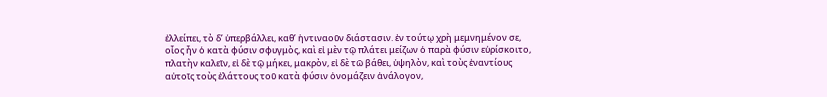ἐλλείπει, τὸ δ’ ὑπερβάλλει, καθ’ ἡντιναοῦν διάστασιν. ἐν τούτῳ χρὴ μεμνημένον σε, οἷος ἦν ὁ κατὰ φύσιν σφυγμὸς, καὶ εἰ μὲν τῷ πλάτει μείζων ὁ παρὰ φύσιν εὑρίσκοιτο, πλατὴν καλεῖν, εἰ δὲ τῷ μήκει, μακρὸν, εἰ δὲ τῶ βάθει, ὑψηλὸν, καὶ τοὺς ἐναντίους αὐτοῖς τοὺς ἐλάττους τοῦ κατὰ φύσιν ὀνομάζειν ἀνάλογον,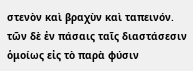στενὸν καὶ βραχὺν καὶ ταπεινόν. τῶν δὲ ἐν πάσαις ταῖς διαστάσεσιν ὁμοίως εἰς τὸ παρὰ φύσιν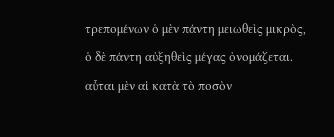τρεπομένων ὁ μὲν πάντη μειωθεὶς μικρὸς, ὁ δὲ πάντη αὐξηθεὶς μέγας ὀνομάζεται. αὗται μὲν αἱ κατὰ τὸ ποσὸν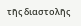τῆς διαστολῆς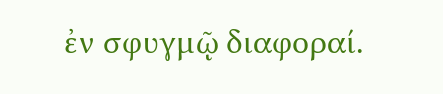ἐν σφυγμῷ διαφοραί.